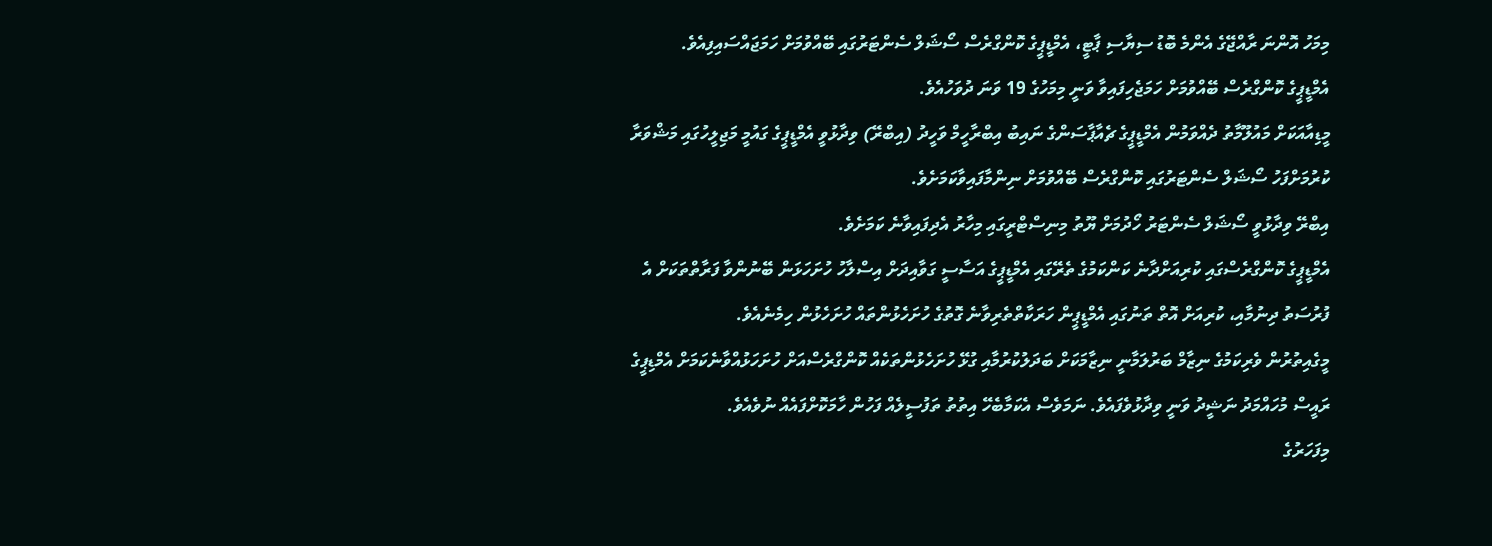މިމަހު އޮންނަ ރާއްޖޭގެ އެންމެ ބޮޑު ސިޔާސި ޕާޓީ، އެމްޑީޕީގެ ކޮންގްރެސް ސޯޝަލް ސެންޓަރުގައި ބޭއްވުމަށް ހަމަޖައްސައިފިއެވެ.
އެމްޑީޕީގެ ކޮންގްރެސް ބޭއްވުމަށް ހަމަޖެހިފައިވާ ވަނީ މިމަހުގެ 19 ވަނަ ދުވަހުއެވެ.
މީޑިއާއަކަށް މައުލޫމާތު ދެއްވަމުން އެމްޑީޕީގެ ޗެއާޕާސަންގެ ނައިބު އިބްރާހީމް ވަހީދު (އިބްރޭ) ވިދާޅުވީ އެމްޑީޕީގެ ގައުމީ މަޖިލީހުގައި މަޝްވަރާ ކުރުމަށްފަހު ސޯޝަލް ސެންޓަރުގައި ކޮންގްރެސް ބޭއްވުމަށް ނިންމާފައިވާކަމަށެވެ.
އިބްރޭ ވިދާޅުވީ ސޯޝަލް ސެންޓަރު ހޯދުމަށް ޔޫތު މިނިސްޓްރީގައި މިހާރު އެދިފައިވާނެ ކަމަށެވެ.
އެމްޑީޕީގެ ކޮންގްރެސްގައި ކުރިއަށްދާނެ ކަންކަމުގެ ތެރޭގައި އެމްޑީޕީގެ އަސާސީ ގަވާއިދަށް އިސްލާހު ހުށަހަޅަން ބޭނުންވާ ފަރާތްތަކަށް އެ ފުރުސަތު ދިނުމާއި، ކުރިއަށް އޮތް ތަނުގައި އެމްޑީޕީން ހަރަކާތްތެރިވާނެ ގޮތުގެ ހުށަހެޅުންތައް ހުށަހެޅުން ހިމެނެއެވެ.
މީގެއިތުރުން ވެރިކަމުގެ ނިޒާމް ބަރުލަމާނީ ނިޒާމަކަށް ބަދަލުކުރުމާއި ގުޅޭ ހުށަހެޅުންތަކެއް ކޮންގްރެސްއަށް ހުށަހަޅުއްވާނެކަމަށް އެމްޑިޕީގެ ރައީސް މުހައްމަދު ނަޝީދު ވަނީ ވިދާޅުވެފައެވެ. ނަމަވެސް އެކަމާބެހޭ އިތުތު ތަފުސީލެއް ފަހުން ހާމަކޮށްފައެއް ނުވެއެވެ.
މިފަހަރުގެ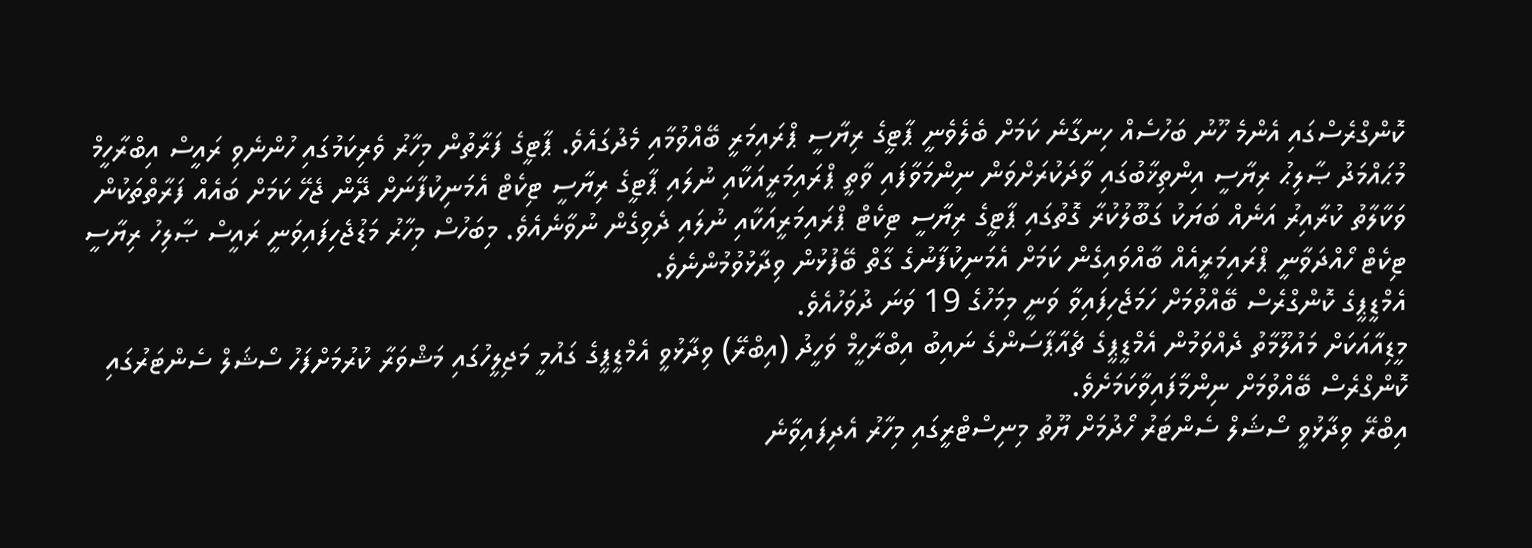ކޮންގްރެސްގައި އެންމެ ހޫނު ބަހުސެއް ހިނގާނެ ކަމަށް ބެލެވެނީ ޕާޓީގެ ރިޔާސީ ޕްރައިމަރީ ބޭއްވުމާއި މެދުގައެވެ. ޕާޓީގެ ފަރާތުން މިހާރު ވެރިކަމުގައި ހުންނެވި ރައީސް އިބްރާހީމް މުޙައްމަދު ޞާލިޙު ރިޔާސީ އިންތިޚާބުގައި ވާދަކުރަށްވަން ނިންމަވާފައި ވާތީ ޕްރައިމަރީއަކާއި ނުލައި ޕާޓީގެ ރިޔާސީ ޓިކެޓް އެމަނިކުފާނަށް ދޭން ޖެހޭ ކަމަށް ބައެއް ފަރާތްތަކުން ވަކާލާތު ކުރާއިރު އަނެއް ބަޔަކު ގަބޫލުކުރާ ގޮތުގައި ޕާޓީގެ ރިޔާސީ ޓިކެޓް ޕްރައިމަރީއަކާއި ނުލައި ދެވިގެން ނުވާނެއެވެ. މިބަހުސް މިހާރު މަޑުޖެހިފައިވަނީ ރައީސް ޞާލިހު ރިޔާސީ ޓިކެޓް ހޯއްދަވާނީ ޕްރައިމަރީއެއް ބާއްވައިގެން ކަމަށް އެމަނިކުފާނުގެ ގާތް ބޭފުޅުން ވިދާޅުވުމުންނެވެ.
އެމްޑީޕީގެ ކޮންގްރެސް ބޭއްވުމަށް ހަމަޖެހިފައިވާ ވަނީ މިމަހުގެ 19 ވަނަ ދުވަހުއެވެ.
މީޑިއާއަކަށް މައުލޫމާތު ދެއްވަމުން އެމްޑީޕީގެ ޗެއާޕާސަންގެ ނައިބު އިބްރާހީމް ވަހީދު (އިބްރޭ) ވިދާޅުވީ އެމްޑީޕީގެ ގައުމީ މަޖިލީހުގައި މަޝްވަރާ ކުރުމަށްފަހު ސޯޝަލް ސެންޓަރުގައި ކޮންގްރެސް ބޭއްވުމަށް ނިންމާފައިވާކަމަށެވެ.
އިބްރޭ ވިދާޅުވީ ސޯޝަލް ސެންޓަރު ހޯދުމަށް ޔޫތު މިނިސްޓްރީގައި މިހާރު އެދިފައިވާނެ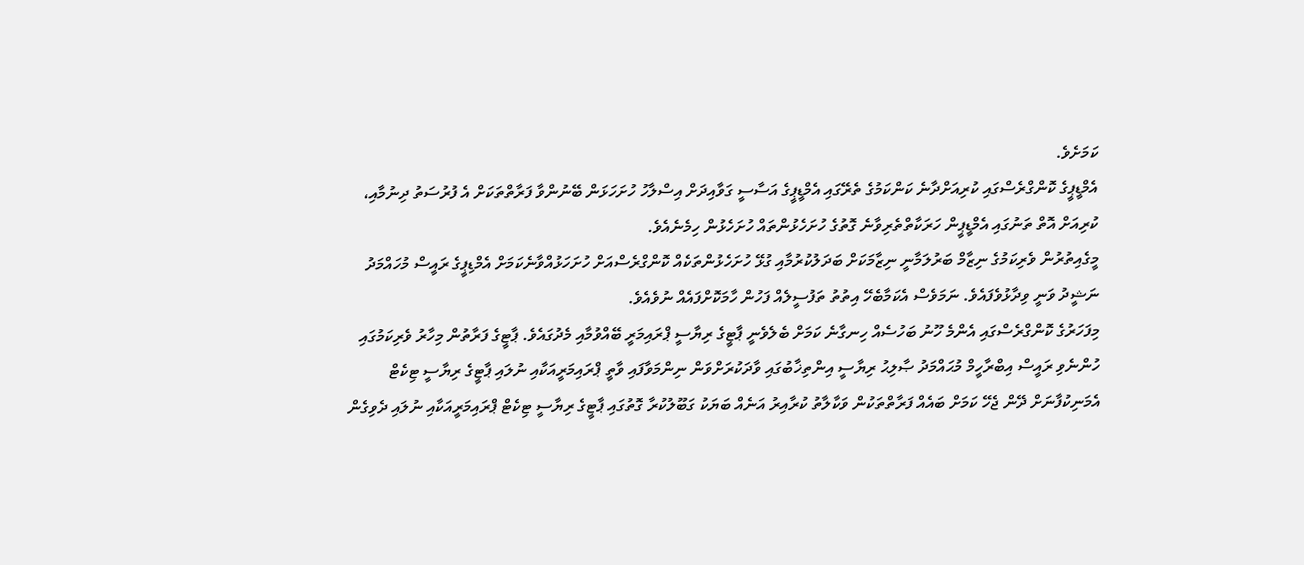ކަމަށެވެ.
އެމްޑީޕީގެ ކޮންގްރެސްގައި ކުރިއަށްދާނެ ކަންކަމުގެ ތެރޭގައި އެމްޑީޕީގެ އަސާސީ ގަވާއިދަށް އިސްލާހު ހުށަހަޅަން ބޭނުންވާ ފަރާތްތަކަށް އެ ފުރުސަތު ދިނުމާއި، ކުރިއަށް އޮތް ތަނުގައި އެމްޑީޕީން ހަރަކާތްތެރިވާނެ ގޮތުގެ ހުށަހެޅުންތައް ހުށަހެޅުން ހިމެނެއެވެ.
މީގެއިތުރުން ވެރިކަމުގެ ނިޒާމް ބަރުލަމާނީ ނިޒާމަކަށް ބަދަލުކުރުމާއި ގުޅޭ ހުށަހެޅުންތަކެއް ކޮންގްރެސްއަށް ހުށަހަޅުއްވާނެކަމަށް އެމްޑިޕީގެ ރައީސް މުހައްމަދު ނަޝީދު ވަނީ ވިދާޅުވެފައެވެ. ނަމަވެސް އެކަމާބެހޭ އިތުތު ތަފުސީލެއް ފަހުން ހާމަކޮށްފައެއް ނުވެއެވެ.
މިފަހަރުގެ ކޮންގްރެސްގައި އެންމެ ހޫނު ބަހުސެއް ހިނގާނެ ކަމަށް ބެލެވެނީ ޕާޓީގެ ރިޔާސީ ޕްރައިމަރީ ބޭއްވުމާއި މެދުގައެވެ. ޕާޓީގެ ފަރާތުން މިހާރު ވެރިކަމުގައި ހުންނެވި ރައީސް އިބްރާހީމް މުޙައްމަދު ޞާލިޙު ރިޔާސީ އިންތިޚާބުގައި ވާދަކުރަށްވަން ނިންމަވާފައި ވާތީ ޕްރައިމަރީއަކާއި ނުލައި ޕާޓީގެ ރިޔާސީ ޓިކެޓް އެމަނިކުފާނަށް ދޭން ޖެހޭ ކަމަށް ބައެއް ފަރާތްތަކުން ވަކާލާތު ކުރާއިރު އަނެއް ބަޔަކު ގަބޫލުކުރާ ގޮތުގައި ޕާޓީގެ ރިޔާސީ ޓިކެޓް ޕްރައިމަރީއަކާއި ނުލައި ދެވިގެން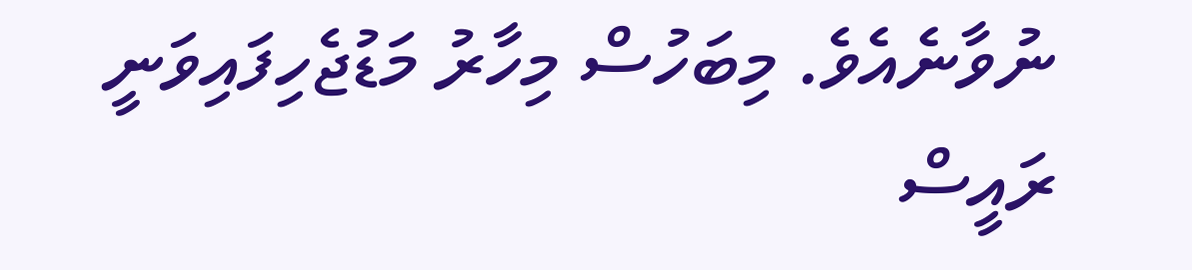ނުވާނެއެވެ. މިބަހުސް މިހާރު މަޑުޖެހިފައިވަނީ ރައީސް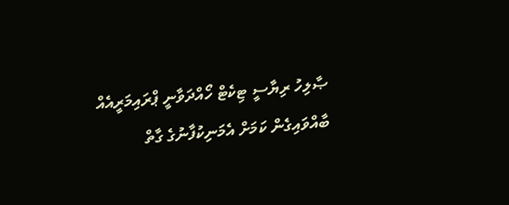ޞާލިހު ރިޔާސީ ޓިކެޓް ހޯއްދަވާނީ ޕްރައިމަރީއެއް ބާއްވައިގެން ކަމަށް އެމަނިކުފާނުގެ ގާތް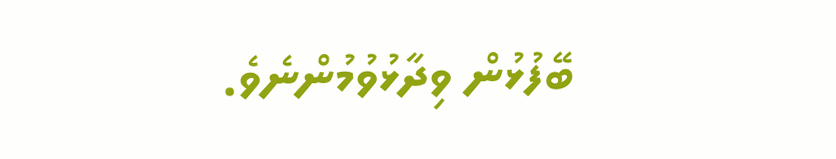ބޭފުޅުން ވިދާޅުވުމުންނެވެ.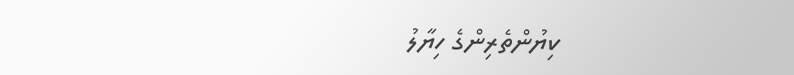ކިޔުންތެރިންގެ ހިޔާލު